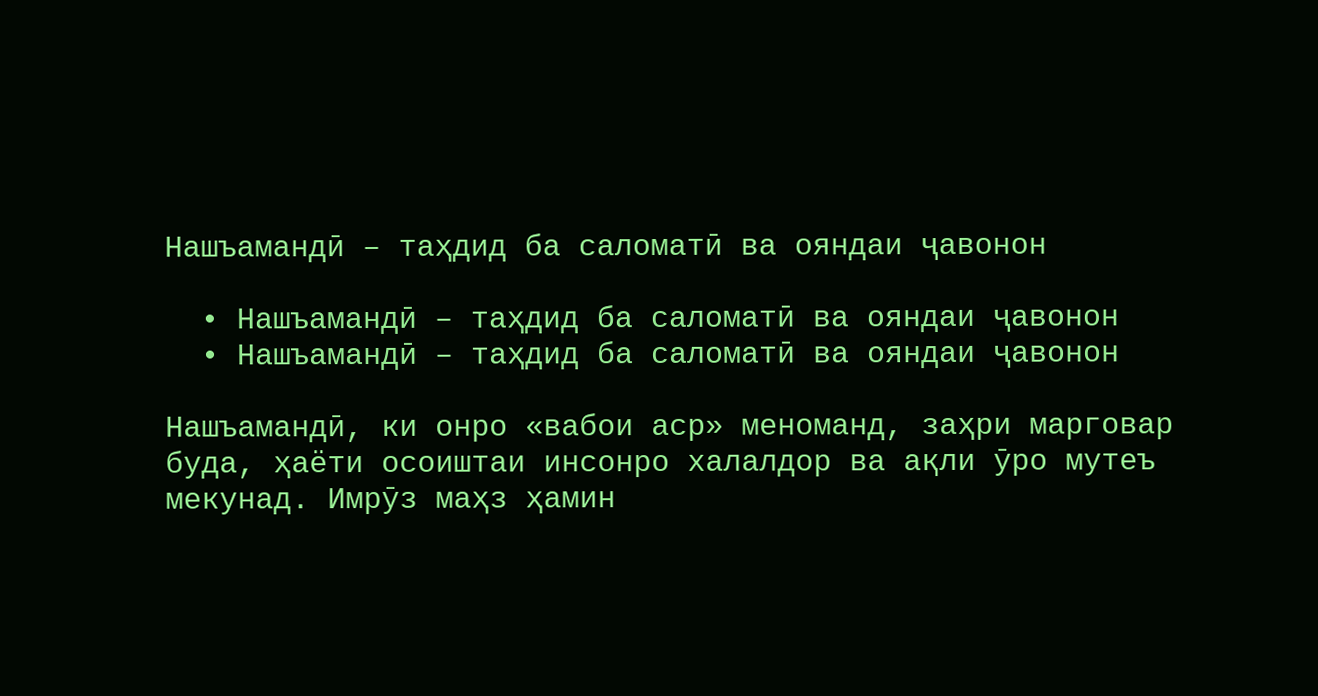Нашъамандӣ – таҳдид ба саломатӣ ва ояндаи ҷавонон

  • Нашъамандӣ – таҳдид ба саломатӣ ва ояндаи ҷавонон
  • Нашъамандӣ – таҳдид ба саломатӣ ва ояндаи ҷавонон

Нашъамандӣ, ки онро «вабои аср» меноманд, заҳри марговар буда, ҳаёти осоиштаи инсонро халалдор ва ақли ӯро мутеъ мекунад. Имрӯз маҳз ҳамин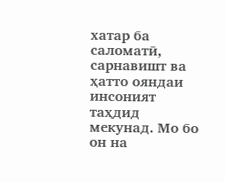хатар ба саломатӣ, сарнавишт ва ҳатто ояндаи инсоният таҳдид мекунад. Мо бо он на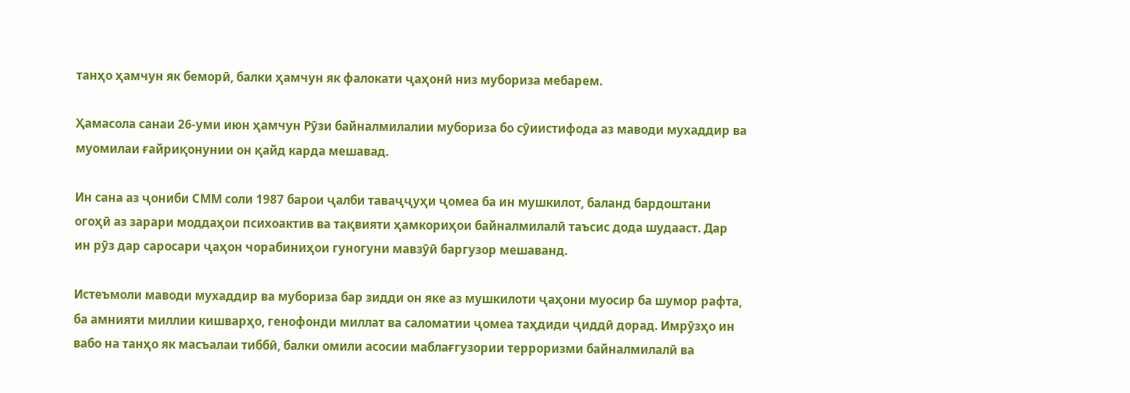танҳо ҳамчун як беморӣ, балки ҳамчун як фалокати ҷаҳонӣ низ мубориза мебарем.

Ҳамасола санаи 26-уми июн ҳамчун Рӯзи байналмилалии мубориза бо сӯиистифода аз маводи мухаддир ва муомилаи ғайриқонунии он қайд карда мешавад.

Ин сана аз ҷониби СММ соли 1987 барои ҷалби таваҷҷуҳи ҷомеа ба ин мушкилот, баланд бардоштани огоҳӣ аз зарари моддаҳои психоактив ва тақвияти ҳамкориҳои байналмилалӣ таъсис дода шудааст. Дар ин рӯз дар саросари ҷаҳон чорабиниҳои гуногуни мавзӯӣ баргузор мешаванд.

Истеъмоли маводи мухаддир ва мубориза бар зидди он яке аз мушкилоти ҷаҳони муосир ба шумор рафта, ба амнияти миллии кишварҳо, генофонди миллат ва саломатии ҷомеа таҳдиди ҷиддӣ дорад. Имрӯзҳо ин вабо на танҳо як масъалаи тиббӣ, балки омили асосии маблағгузории терроризми байналмилалӣ ва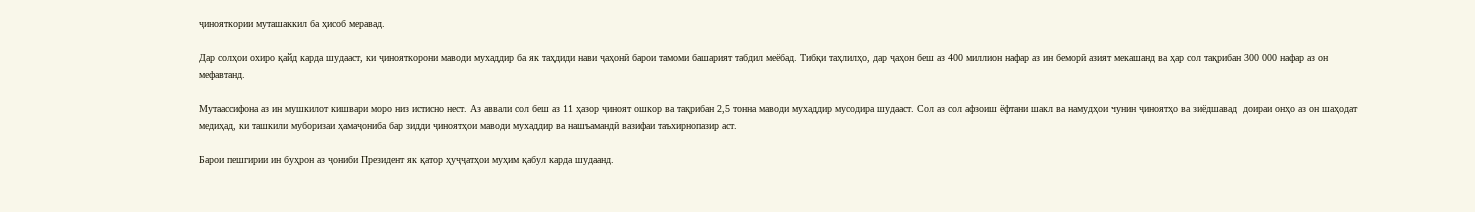ҷинояткории муташаккил ба ҳисоб меравад.

Дар солҳои охиро қайд карда шудааст, ки ҷинояткорони маводи мухаддир ба як таҳдиди нави ҷаҳонӣ барои тамоми башарият табдил меёбад. Тибқи таҳлилҳо, дар ҷаҳон беш аз 400 миллион нафар аз ин беморӣ азият мекашанд ва ҳар сол тақрибан 300 000 нафар аз он мефавтанд.

Мутаассифона аз ин мушкилот кишвари моро низ истисно нест. Аз аввали сол беш аз 11 ҳазор ҷиноят ошкор ва тақрибан 2,5 тонна маводи мухаддир мусодира шудааст. Сол аз сол афзоиш ёфтани шакл ва намудҳои чунин ҷиноятҳо ва зиёдшавад  доираи онҳо аз он шаҳодат медиҳад, ки ташкили муборизаи ҳамаҷониба бар зидди ҷиноятҳои маводи мухаддир ва нашъамандӣ вазифаи таъхирнопазир аст.

Барои пешгирии ин буҳрон аз ҷониби Президент як қатор ҳуҷҷатҳои муҳим қабул карда шудаанд.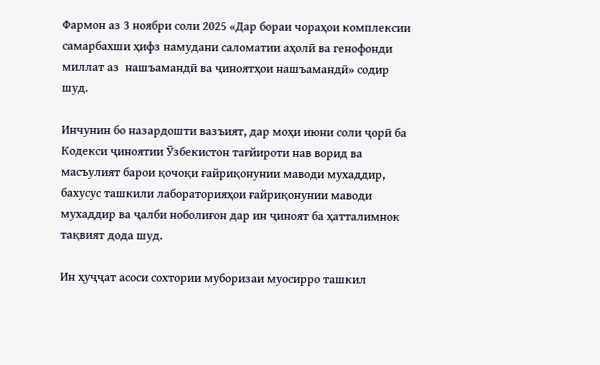Фармон аз 3 ноябри соли 2025 «Дар бораи чораҳои комплексии самарбахши ҳифз намудани саломатии аҳолӣ ва генофонди миллат аз  нашъамандӣ ва ҷиноятҳои нашъамандӣ» содир шуд.

Инчунин бо назардошти вазъият, дар моҳи июни соли ҷорӣ ба Кодекси ҷиноятии Ӯзбекистон тағйироти нав ворид ва масъулият барои қочоқи ғайриқонунии маводи мухаддир, бахусус ташкили лабораторияҳои ғайриқонунии маводи мухаддир ва ҷалби ноболиғон дар ин ҷиноят ба ҳатталимнок тақвият дода шуд.

Ин ҳуҷҷат асоси сохтории муборизаи муосирро ташкил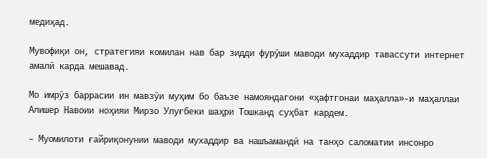медиҳад.

Мувофиқи он, стратегияи комилан нав бар зидди фурӯши маводи мухаддир тавассути интернет амалӣ карда мешавад.

Мо имрӯз баррасии ин мавзӯи муҳим бо баъзе намояндагони «ҳафтгонаи маҳалла»-и маҳаллаи Алишер Навоии ноҳияи Мирзо Улуғбеки шаҳри Тошканд суҳбат кардем.

– Муомилоти ғайриқонунии маводи мухаддир ва нашъамандӣ на танҳо саломатии инсонро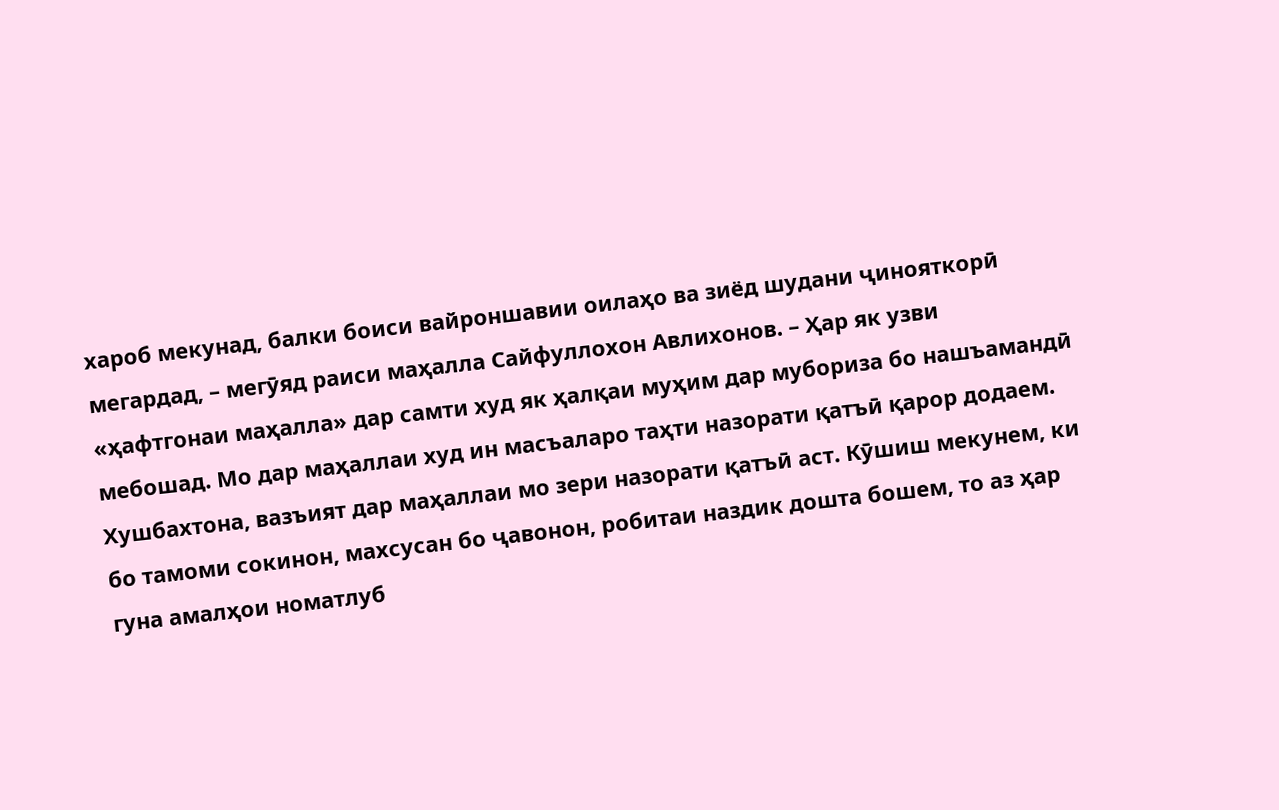хароб мекунад, балки боиси вайроншавии оилаҳо ва зиёд шудани ҷинояткорӣ мегардад, – мегӯяд раиси маҳалла Сайфуллохон Авлихонов. – Ҳар як узви «ҳафтгонаи маҳалла» дар самти худ як ҳалқаи муҳим дар мубориза бо нашъамандӣ  мебошад. Мо дар маҳаллаи худ ин масъаларо таҳти назорати қатъӣ қарор додаем. Хушбахтона, вазъият дар маҳаллаи мо зери назорати қатъӣ аст. Кӯшиш мекунем, ки бо тамоми сокинон, махсусан бо ҷавонон, робитаи наздик дошта бошем, то аз ҳар гуна амалҳои номатлуб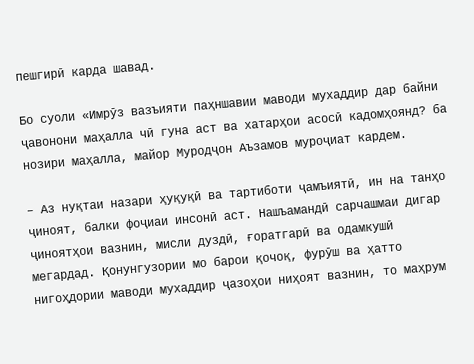пешгирӣ карда шавад.

Бо суоли «Имрӯз вазъияти паҳншавии маводи мухаддир дар байни ҷавонони маҳалла чӣ гуна аст ва хатарҳои асосӣ кадомҳоянд? ба нозири маҳалла, майор Муродҷон Аъзамов муроҷиат кардем.

– Аз нуқтаи назари ҳуқуқӣ ва тартиботи ҷамъиятӣ, ин на танҳо ҷиноят, балки фоҷиаи инсонӣ аст. Нашъамандӣ сарчашмаи дигар ҷиноятҳои вазнин, мисли дуздӣ, ғоратгарӣ ва одамкушӣ мегардад. Қонунгузории мо барои қочоқ, фурӯш ва ҳатто нигоҳдории маводи мухаддир ҷазоҳои ниҳоят вазнин, то маҳрум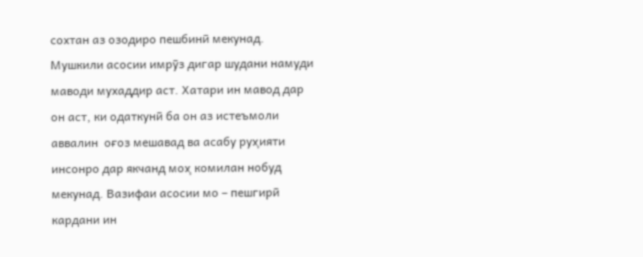сохтан аз озодиро пешбинӣ мекунад. Мушкили асосии имрӯз дигар шудани намуди маводи мухаддир аст. Хатари ин мавод дар он аст, ки одаткунӣ ба он аз истеъмоли аввалин  оғоз мешавад ва асабу руҳияти инсонро дар якчанд моҳ комилан нобуд мекунад. Вазифаи асосии мо – пешгирӣ кардани ин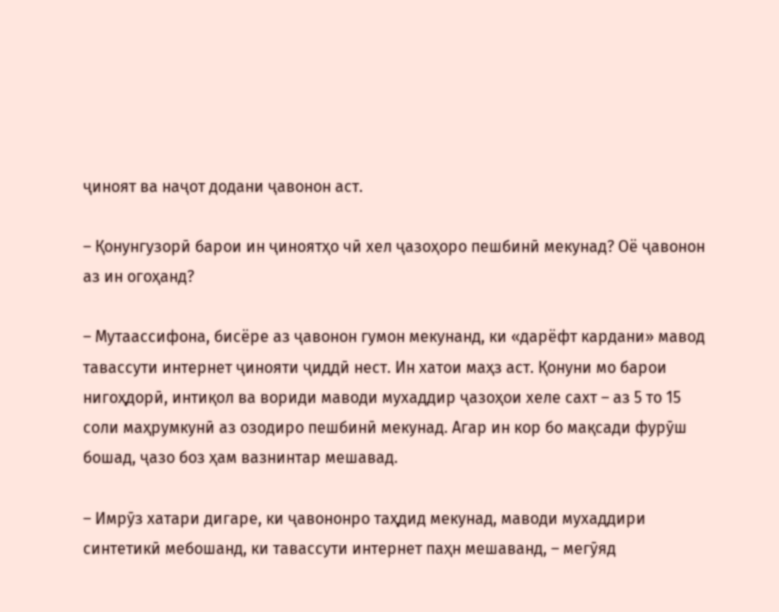ҷиноят ва наҷот додани ҷавонон аст.

– Қонунгузорӣ барои ин ҷиноятҳо чӣ хел ҷазоҳоро пешбинӣ мекунад? Оё ҷавонон аз ин огоҳанд?

– Мутаассифона, бисёре аз ҷавонон гумон мекунанд, ки «дарёфт кардани» мавод тавассути интернет ҷинояти ҷиддӣ нест. Ин хатои маҳз аст. Қонуни мо барои нигоҳдорӣ, интиқол ва вориди маводи мухаддир ҷазоҳои хеле сахт – аз 5 то 15 соли маҳрумкунӣ аз озодиро пешбинӣ мекунад. Агар ин кор бо мақсади фурӯш бошад, ҷазо боз ҳам вазнинтар мешавад.

– Имрӯз хатари дигаре, ки ҷавононро таҳдид мекунад, маводи мухаддири синтетикӣ мебошанд, ки тавассути интернет паҳн мешаванд, – мегӯяд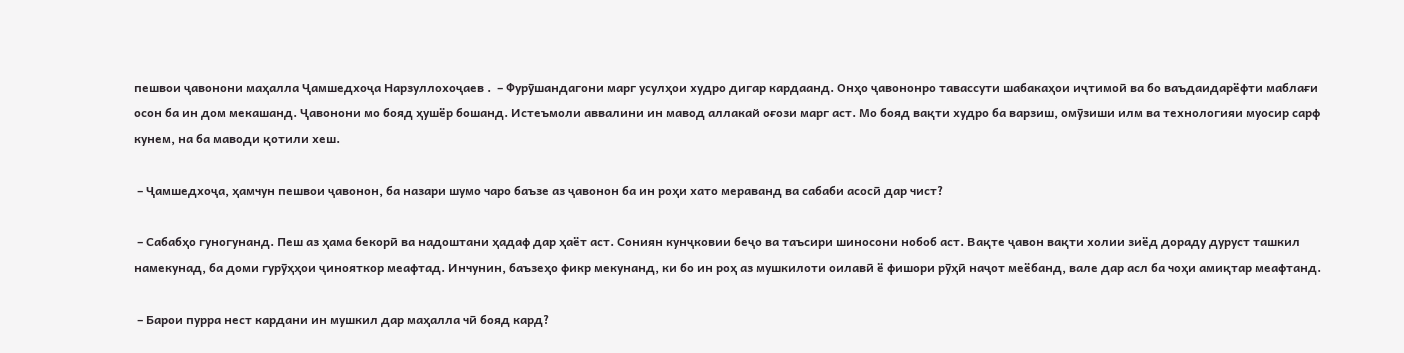пешвои ҷавонони маҳалла Ҷамшедхоҷа Нарзуллохоҷаев .  – Фурӯшандагони марг усулҳои худро дигар кардаанд. Онҳо ҷавононро тавассути шабакаҳои иҷтимоӣ ва бо ваъдаидарёфти маблағи осон ба ин дом мекашанд. Ҷавонони мо бояд ҳушёр бошанд. Истеъмоли аввалини ин мавод аллакай оғози марг аст. Мо бояд вақти худро ба варзиш, омӯзиши илм ва технологияи муосир сарф кунем, на ба маводи қотили хеш.

 – Ҷамшедхоҷа, ҳамчун пешвои ҷавонон, ба назари шумо чаро баъзе аз ҷавонон ба ин роҳи хато мераванд ва сабаби асосӣ дар чист?

 – Сабабҳо гуногунанд. Пеш аз ҳама бекорӣ ва надоштани ҳадаф дар ҳаёт аст. Сониян кунҷковии беҷо ва таъсири шиносони нобоб аст. Вақте ҷавон вақти холии зиёд дораду дуруст ташкил намекунад, ба доми гурӯҳҳои ҷинояткор меафтад. Инчунин, баъзеҳо фикр мекунанд, ки бо ин роҳ аз мушкилоти оилавӣ ё фишори рӯҳӣ наҷот меёбанд, вале дар асл ба чоҳи амиқтар меафтанд.

 – Барои пурра нест кардани ин мушкил дар маҳалла чӣ бояд кард?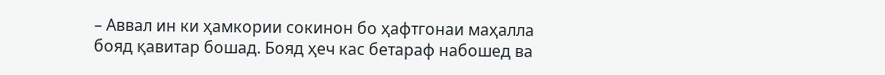– Аввал ин ки ҳамкории сокинон бо ҳафтгонаи маҳалла бояд қавитар бошад. Бояд ҳеч кас бетараф набошед ва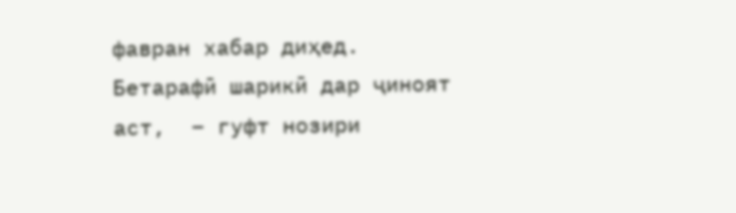фавран хабар диҳед. Бетарафӣ шарикӣ дар ҷиноят аст,  – гуфт нозири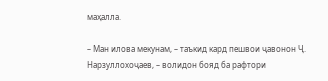маҳалла.

– Ман илова мекунам, – таъкид кард пешвои ҷавонон Ҷ. Нарзуллохоҷаев, – волидон бояд ба рафтори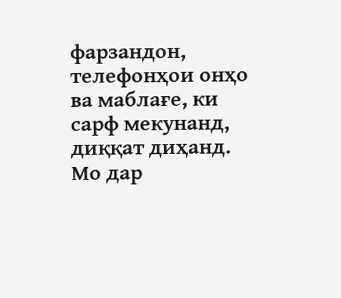фарзандон, телефонҳои онҳо ва маблағе, ки сарф мекунанд, диққат диҳанд. Мо дар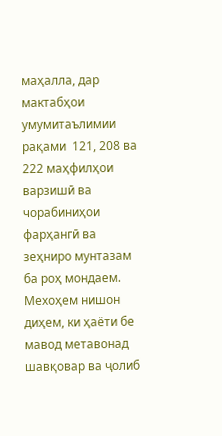маҳалла, дар мактабҳои умумитаълимии рақами  121, 208 ва 222 маҳфилҳои варзишӣ ва чорабиниҳои фарҳангӣ ва зеҳниро мунтазам ба роҳ мондаем. Мехоҳем нишон диҳем, ки ҳаёти бе мавод метавонад шавқовар ва ҷолиб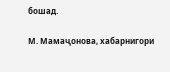бошад.

М. Мамаҷонова, хабарнигори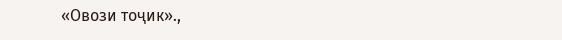«Овози тоҷик».,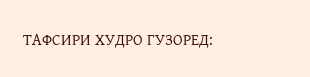ТАФСИРИ ХУДРО ГУЗОРЕД: